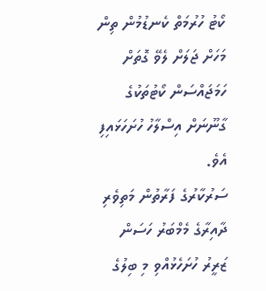ކޯޓު ހުރުމަތް ކެނޑުމުން ތިން މަހަށް ޖަލަށް ލެވޭ ގޮތަށް ހަމަޖައްސަން ކޯޓުތަކުގެ ގާނޫނަށް އިސްލާހު ހުށަހަޅައިފި އެވެ.
ސަރުކާރުގެ ފަރާތުން މަތިވެރި ދާއިރާގެ މެމްބަރު ހަސަން ޒަރީރު ހުށަހެޅުއްވި މި ބިލުގެ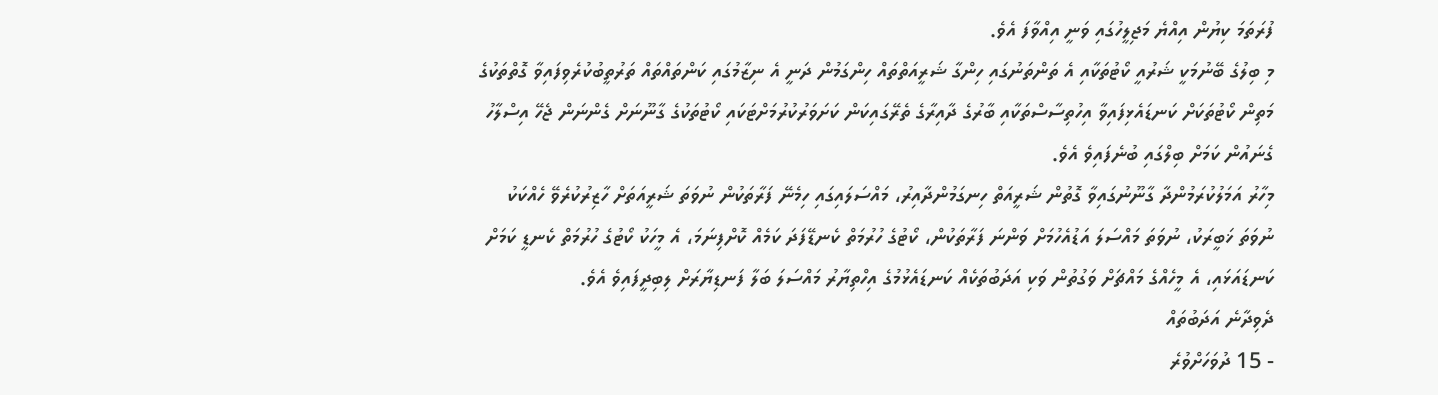ފުރަތަމަ ކިޔުން އިއްޔެ މަޖިލީހުގައި ވަނީ އިއްވާފަ އެވެ.
މި ބިލުގެ ބޭނުމަކީ ޝަރުއީ ކޯޓުތަކާއި އެ ތަންތަނުގައި ހިންގާ ޝަރީއަތްތައް ހިންގަމުން ދަނީ އެ ނިޒާމުގައި ކަންތައްތައް ތަރުތީބުކުރެވިފައިވާ ގޮތްތަކުގެ މަތިން ކޯޓުތަކަށް ކަނޑައެޅިފައިވާ އިހުތިސާސްތަކާއި ބާރުގެ ދާއިރާގެ ތެރޭގައިކަން ކަށަވަރުކުރުމަށްޓަކައި ކޯޓުތަކުގެ ގާނޫނަށް ގެންނަން ޖެހޭ އިސްލާހު ގެނައުން ކަމަށް ބިލްގައި ބުނެފައިވެ އެވެ.
މިހާރު އަމަލުކުރަމުންދާ ގާނޫނުގައިވާ ގޮތުން ޝަރީއަތް ހިނގަމުންދާއިރު، މައްސަލައިގައި ހިމެނޭ ފަރާތަކުން ނުވަތަ ޝަރީއަތަށް ހާޒިރުކުރެވޭ ހެއްކަކު ނުވަތަ ޚަބީރަކު، ނުވަތަ މައްސަލަ އަޑުއެހުމަށް ވަންނަ ފަރާތަކުން، ކޯޓުގެ ހުރުމަތް ކެނޑޭފަދަ ކަމެއް ކޮށްފިނަމަ، އެ މީހަކު ކޯޓުގެ ހުރުމަތް ކެނޑީ ކަމަށް ކަނޑައަޅައި، އެ މީހެއްގެ މައްޗަށް ވަގުތުން ވަކި އަދަބުތަކެއް ކަނޑައެޅުމުގެ އިހްތިޔާރު މައްސަލަ ބަލާ ފަނޑިޔާރަށް ލިބިދީފައިވެ އެވެ.
ދެވިދާނެ އަދަބުތައް
- 15 ދުވަހަށްވުރެ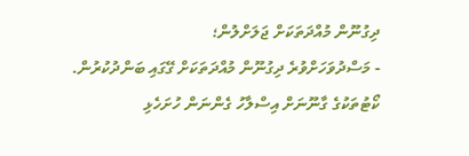ދިގުނޫން މުއްދަތަކަށް ޖަލަށްލުން؛
- މަސްދުވަހަށްވުރެ ދިގުނޫން މުއްދަތަކަށް ގޭގައި ބަންދުކުރުން.
ކޯޓުތަކުގެ ގާނޫނަށް އިސްލާހު ގެންނަން ހުށަހެޅި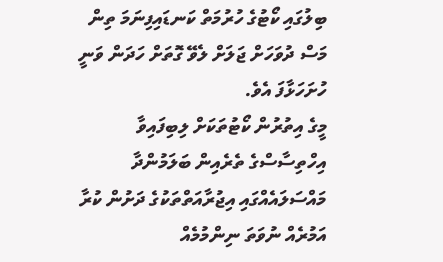ބިލުގައި ކޯޓުގެ ހުރުމަތް ކަނޑައިފިނަމަ ތިން މަސް ދުވަހަށް ޖަލަށް ލެވޭ ގޮތަށް ހަދަން ވަނީ ހުށަހަޅާފަ އެވެ.
މީގެ އިތުރުން ކޯޓުތަކަށް ލިބިފައިވާ އިހްތިސާސްގެ ތެރެއިން ބަލަމުންދާ މައްސަލައެއްގައި އިޖުރާއަތްތަކުގެ ދަށުން ކުރާ އަމުރެއް ނުވަތަ ނިންމުމެއް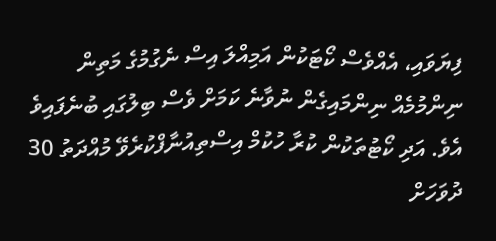ފިޔަވައި، އެއްވެސް ކޯޓަކުން އަމިއްލަ އިސް ނެގުމުގެ މަތިން ނިންމުމެއް ނިންމައިގެން ނުވާނެ ކަމަށް ވެސް ބިލުގައި ބުނެފައިވެ އެވެ. އަދި ކޯޓުތަކުން ކުރާ ހުކުމް އިސްތިއުނާފްކުރެވޭ މުއްދަތު 30 ދުވަހަށް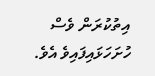އިތުކުރަން ވެސް ހުށަހަޅައިފައިވެ އެވެ.